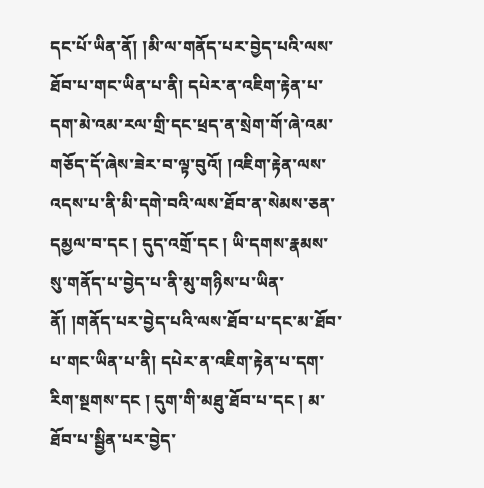དང་པོ་ཡིན་ནོ། །མི་ལ་གནོད་པར་བྱེད་པའི་ལས་ཐོབ་པ་གང་ཡིན་པ་ནི། དཔེར་ན་འཇིག་རྟེན་པ་དག་མེ་འམ་རལ་གྲི་དང་ཕྲད་ན་སྲེག་གོ་ཞེ་འམ་གཅོད་དོ་ཞེས་ཟེར་བ་ལྟ་བུའོ། །འཇིག་རྟེན་ལས་འདས་པ་ནི་མི་དགེ་བའི་ལས་ཐོབ་ན་སེམས་ཅན་དམྱལ་བ་དང ། དུད་འགྲོ་དང ། ཡི་དགས་རྣམས་སུ་གནོད་པ་བྱེད་པ་ནི་མུ་གཉིས་པ་ཡིན་ནོ། །གནོད་པར་བྱེད་པའི་ལས་ཐོབ་པ་དང་མ་ཐོབ་པ་གང་ཡིན་པ་ནི། དཔེར་ན་འཇིག་རྟེན་པ་དག་རིག་སྔགས་དང ། དུག་གི་མཐུ་ཐོབ་པ་དང ། མ་ཐོབ་པ་སྦྱིན་པར་བྱེད་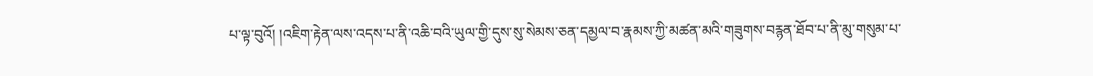པ་ལྟ་བུའོ། །འཇིག་རྟེན་ལས་འདས་པ་ནི་འཆི་བའི་ཡུལ་གྱི་དུས་སུ་སེམས་ཅན་དམྱལ་བ་རྣམས་ཀྱི་མཚན་མའི་གཟུགས་བརྙན་ཐོབ་པ་ནི་མུ་གསུམ་པ་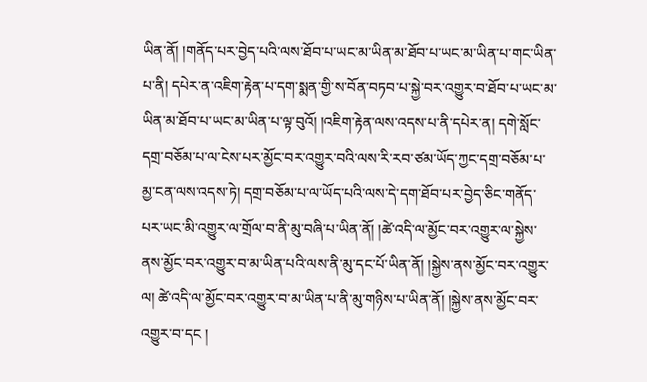ཡིན་ནོ། །གནོད་པར་བྱེད་པའི་ལས་ཐོབ་པ་ཡང་མ་ཡིན་མ་ཐོབ་པ་ཡང་མ་ཡིན་པ་གང་ཡིན་པ་ནི། དཔེར་ན་འཇིག་རྟེན་པ་དག་སྨན་གྱི་ས་བོན་བཏབ་པ་སྐྱེ་བར་འགྱུར་བ་ཐོབ་པ་ཡང་མ་ཡིན་མ་ཐོབ་པ་ཡང་མ་ཡིན་པ་ལྟ་བུའོ། །འཇིག་རྟེན་ལས་འདས་པ་ནི་དཔེར་ན། དགེ་སློང་དགྲ་བཅོམ་པ་ལ་ངེས་པར་མྱོང་བར་འགྱུར་བའི་ལས་རི་རབ་ཙམ་ཡོད་ཀྱང་དགྲ་བཅོམ་པ་མྱ་ངན་ལས་འདས་ཏེ། དགྲ་བཅོམ་པ་ལ་ཡོད་པའི་ལས་དེ་དག་ཐོབ་པར་བྱེད་ཅིང་གནོད་པར་ཡང་མི་འགྱུར་ལ་གྲོལ་བ་ནི་མུ་བཞི་པ་ཡིན་ནོ། །ཚེ་འདི་ལ་མྱོང་བར་འགྱུར་ལ་སྐྱེས་ནས་མྱོང་བར་འགྱུར་བ་མ་ཡིན་པའི་ལས་ནི་མུ་དང་པོ་ཡིན་ནོ། །སྐྱེས་ནས་མྱོང་བར་འགྱུར་ལ། ཚེ་འདི་ལ་མྱོང་བར་འགྱུར་བ་མ་ཡིན་པ་ནི་མུ་གཉིས་པ་ཡིན་ནོ། །སྐྱེས་ནས་མྱོང་བར་འགྱུར་བ་དང །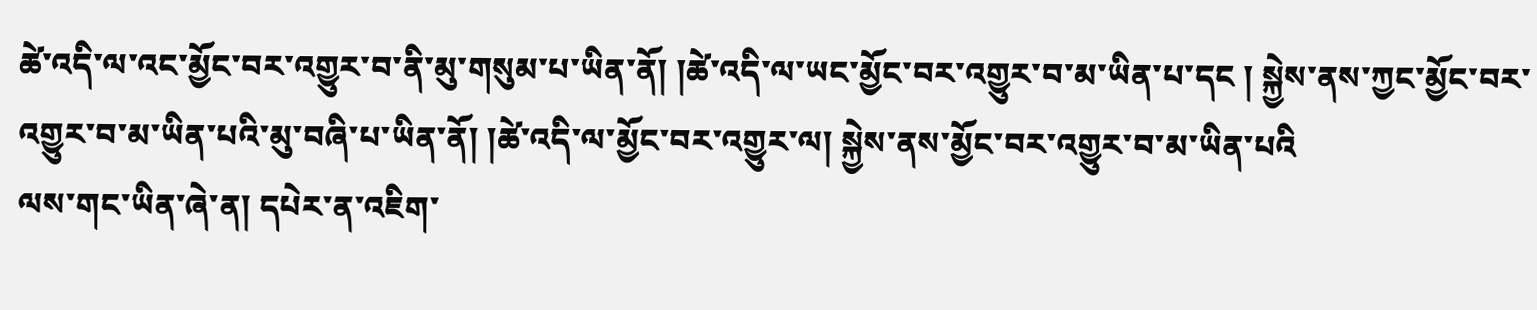ཚེ་འདི་ལ་འང་མྱོང་བར་འགྱུར་བ་ནི་མུ་གསུམ་པ་ཡིན་ནོ། །ཚེ་འདི་ལ་ཡང་མྱོང་བར་འགྱུར་བ་མ་ཡིན་པ་དང ། སྐྱེས་ནས་ཀྱང་མྱོང་བར་འགྱུར་བ་མ་ཡིན་པའི་མུ་བཞི་པ་ཡིན་ནོ། །ཚེ་འདི་ལ་མྱོང་བར་འགྱུར་ལ། སྐྱེས་ནས་མྱོང་བར་འགྱུར་བ་མ་ཡིན་པའི
ལས་གང་ཡིན་ཞེ་ན། དཔེར་ན་འཇིག་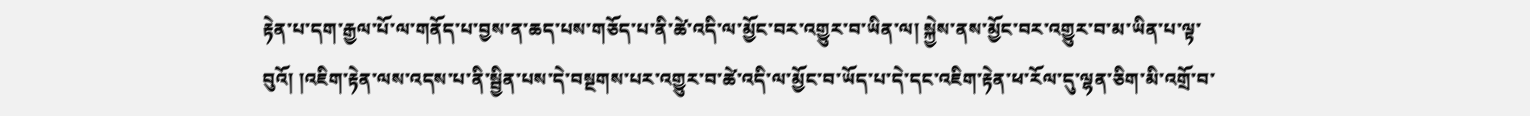རྟེན་པ་དག་རྒྱལ་པོ་ལ་གནོད་པ་བྱས་ན་ཆད་པས་གཅོད་པ་ནི་ཚེ་འདི་ལ་མྱོང་བར་འགྱུར་བ་ཡིན་ལ། སྐྱེས་ནས་མྱོང་བར་འགྱུར་བ་མ་ཡིན་པ་ལྟ་བུའོ། །འཇིག་རྟེན་ལས་འདས་པ་ནི་སྦྱིན་པས་དེ་བསྔགས་པར་འགྱུར་བ་ཚེ་འདི་ལ་མྱོང་བ་ཡོད་པ་དེ་དང་འཇིག་རྟེན་ཕ་རོལ་དུ་ལྷན་ཅིག་མི་འགྲོ་བ་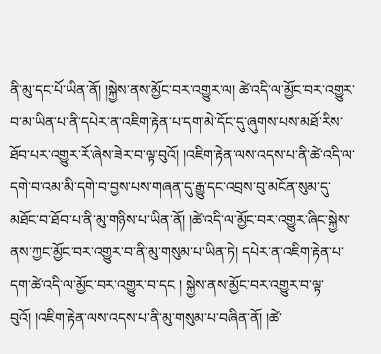ནི་མུ་དང་པོ་ཡིན་ནོ། །སྐྱེས་ནས་མྱོང་བར་འགྱུར་ལ། ཚེ་འདི་ལ་མྱོང་བར་འགྱུར་བ་མ་ཡིན་པ་ནི་དཔེར་ན་འཇིག་རྟེན་པ་དག་མེ་དོང་དུ་ཞུགས་པས་མཐོ་རིས་ཐོབ་པར་འགྱུར་རོ་ཞེས་ཟེར་བ་ལྟ་བུའོ། །འཇིག་རྟེན་ལས་འདས་པ་ནི་ཚེ་འདི་ལ་དགེ་བ་འམ་མི་དགེ་བ་བྱས་པས་གཞན་དུ་རྒྱུ་དང་འབྲས་བུ་མངོན་སུམ་དུ་མཐོང་བ་ཐོབ་པ་ནི་མུ་གཉིས་པ་ཡིན་ནོ། །ཚེ་འདི་ལ་མྱོང་བར་འགྱུར་ཞིང་སྐྱེས་ནས་ཀྱང་མྱོང་བར་འགྱུར་བ་ནི་མུ་གསུམ་པ་ཡིན་ཏེ། དཔེར་ན་འཇིག་རྟེན་པ་དག་ཚེ་འདི་ལ་མྱོང་བར་འགྱུར་བ་དང ། སྐྱེས་ནས་མྱོང་བར་འགྱུར་བ་ལྟ་བུའོ། །འཇིག་རྟེན་ལས་འདས་པ་ནི་མུ་གསུམ་པ་བཞིན་ནོ། །ཚེ་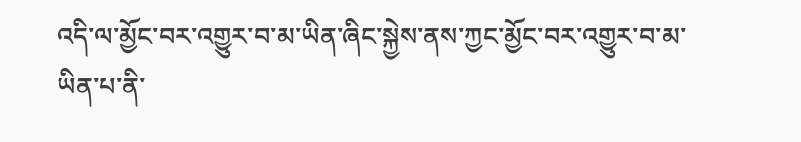འདི་ལ་མྱོང་བར་འགྱུར་བ་མ་ཡིན་ཞིང་སྐྱེས་ནས་ཀྱང་མྱོང་བར་འགྱུར་བ་མ་ཡིན་པ་ནི་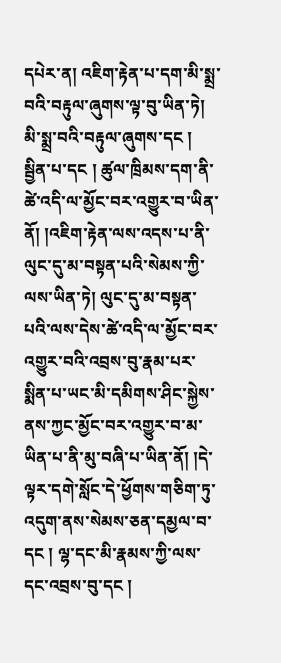དཔེར་ན། འཇིག་རྟེན་པ་དག་མི་སྨྲ་བའི་བརྟུལ་ཞུགས་ལྟ་བུ་ཡིན་ཏེ། མི་སྨྲ་བའི་བརྟུལ་ཞུགས་དང ། སྦྱིན་པ་དང ། ཚུལ་ཁྲིམས་དག་ནི་ཚེ་འདི་ལ་མྱོང་བར་འགྱུར་བ་ཡིན་ནོ། །འཇིག་རྟེན་ལས་འདས་པ་ནི་ལུང་དུ་མ་བསྟན་པའི་སེམས་ཀྱི་ལས་ཡིན་ཏེ། ལུང་དུ་མ་བསྟན་པའི་ལས་དེས་ཚེ་འདི་ལ་མྱོང་བར་འགྱུར་བའི་འབྲས་བུ་རྣམ་པར་སྨིན་པ་ཡང་མི་དམིགས་ཤིང་སྐྱེས་ནས་ཀྱང་མྱོང་བར་འགྱུར་བ་མ་ཡིན་པ་ནི་མུ་བཞི་པ་ཡིན་ནོ། །དེ་ལྟར་དགེ་སློང་དེ་ཕྱོགས་གཅིག་ཏུ་འདུག་ནས་སེམས་ཅན་དམྱལ་བ་དང ། ལྷ་དང་མི་རྣམས་ཀྱི་ལས་དང་འབྲས་བུ་དང །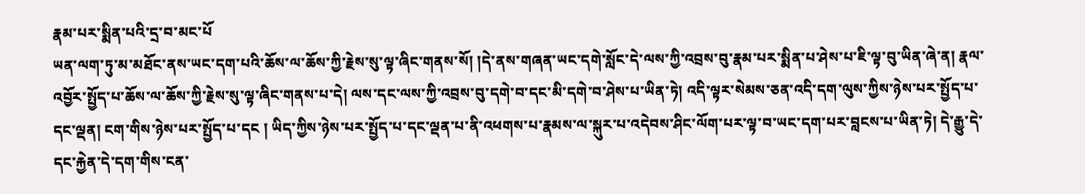རྣམ་པར་སྨིན་པའི་དྲ་བ་མང་པོ
ཡན་ལག་ཏུ་མ་མཐོང་ནས་ཡང་དག་པའི་ཆོས་ལ་ཆོས་ཀྱི་རྗེས་སུ་ལྟ་ཞིང་གནས་སོ། །དེ་ནས་གཞན་ཡང་དགེ་སློང་དེ་ལས་ཀྱི་འབྲས་བུ་རྣམ་པར་སྨིན་པ་ཤེས་པ་ཇི་ལྟ་བུ་ཡིན་ཞེ་ན། རྣལ་འབྱོར་སྤྱོད་པ་ཆོས་ལ་ཆོས་ཀྱི་རྗེས་སུ་ལྟ་ཞིང་གནས་པ་དེ། ལས་དང་ལས་ཀྱི་འབྲས་བུ་དགེ་བ་དང་མི་དགེ་བ་ཤེས་པ་ཡིན་ཏེ། འདི་ལྟར་སེམས་ཅན་འདི་དག་ལུས་ཀྱིས་ཉེས་པར་སྤྱོད་པ་དང་ལྡན། ངག་གིས་ཉེས་པར་སྤྱོད་པ་དང ། ཡིད་ཀྱིས་ཉེས་པར་སྤྱོད་པ་དང་ལྡན་པ་ནི་འཕགས་པ་རྣམས་ལ་སྐུར་པ་འདེབས་ཤིང་ལོག་པར་ལྟ་བ་ཡང་དག་པར་བླངས་པ་ཡིན་ཏེ། དེ་རྒྱུ་དེ་དང་རྐྱེན་དེ་དག་གིས་ངན་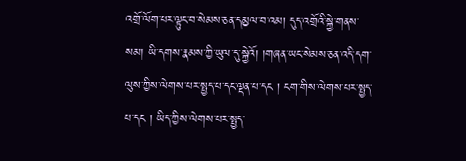འགྲོ་ལོག་པར་ལྟུང་བ་སེམས་ཅན་དམྱལ་བ་འམ། དུད་འགྲོའི་སྐྱེ་གནས་སམ། ཡི་དགས་རྣམས་ཀྱི་ཡུལ་དུ་སྐྱེའོ། །གཞན་ཡང་སེམས་ཅན་འདི་དག་ལུས་ཀྱིས་ལེགས་པར་སྤྱད་པ་དང་ལྡན་པ་དང ། ངག་གིས་ལེགས་པར་སྤྱད་པ་དང ། ཡིད་ཀྱིས་ལེགས་པར་སྤྱད་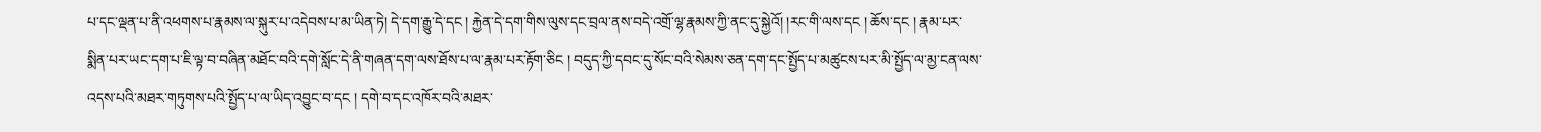པ་དང་ལྡན་པ་ནི་འཕགས་པ་རྣམས་ལ་སྐུར་པ་འདེབས་པ་མ་ཡིན་ཏེ། དེ་དག་རྒྱུ་དེ་དང ། རྐྱེན་དེ་དག་གིས་ལུས་དང་བྲལ་ནས་བདེ་འགྲོ་ལྷ་རྣམས་ཀྱི་ནང་དུ་སྐྱེའོ། །རང་གི་ལས་དང ། ཆོས་དང ། རྣམ་པར་སྨིན་པར་ཡང་དག་པ་ཇི་ལྟ་བ་བཞིན་མཐོང་བའི་དགེ་སློང་དེ་ནི་གཞན་དག་ལས་ཐོས་པ་ལ་རྣམ་པར་རྟོག་ཅིང ། བདུད་ཀྱི་དབང་དུ་སོང་བའི་སེམས་ཅན་དག་དང་སྤྱོད་པ་མཚུངས་པར་མི་སྤྱོད་ལ་མྱ་ངན་ལས་འདས་པའི་མཐར་གཏུགས་པའི་སྤྱོད་པ་ལ་ཡིད་འབྱུང་བ་དང ། དགེ་བ་དང་འཁོར་བའི་མཐར་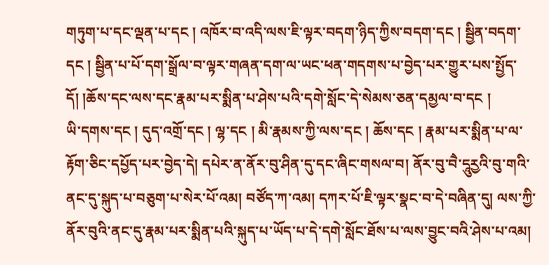གཏུག་པ་དང་ལྡན་པ་དང ། འཁོར་བ་འདི་ལས་ཇི་ལྟར་བདག་ཉིད་ཀྱིས་བདག་དང ། སྦྱིན་བདག་དང ། སྦྱིན་པ་པོ་དག་སྒྲོལ་བ་ལྟར་གཞན་དག་ལ་ཡང་ཕན་གདགས་པ་བྱེད་པར་གྱུར་པས་སྤྱོད་དོ། །ཆོས་དང་ལས་དང་རྣམ་པར་སྨིན་པ་ཤེས་པའི་དགེ་སློང་དེ་སེམས་ཅན་དམྱལ་བ་དང །
ཡི་དགས་དང ། དུད་འགྲོ་དང ། ལྷ་དང ། མི་རྣམས་ཀྱི་ལས་དང ། ཆོས་དང ། རྣམ་པར་སྨིན་པ་ལ་རྟོག་ཅིང་དཔྱོད་པར་བྱེད་དེ། དཔེར་ན་ནོར་བུ་ཤིན་དུ་དང་ཞིང་གསལ་བ། ནོར་བུ་བཻ་དཱུརྱའི་བུ་གའི་ནང་དུ་སྐུད་པ་བཅུག་པ་སེར་པོ་འམ། བཙོད་ཀ་འམ། དཀར་པོ་ཇི་ལྟར་སྣང་བ་དེ་བཞིན་དུ། ལས་ཀྱི་ནོར་བུའི་ནང་དུ་རྣམ་པར་སྨིན་པའི་སྐུད་པ་ཡོད་པ་དེ་དགེ་སློང་ཐོས་པ་ལས་བྱུང་བའི་ཤེས་པ་འམ།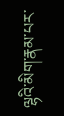ལྷའི་མིག་རྣམ་པར་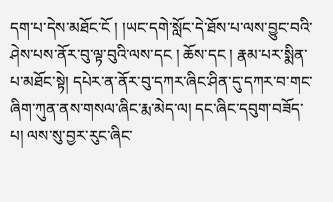དག་པ་དེས་མཐོང་ངོ ། །ཡང་དགེ་སློང་དེ་ཐོས་པ་ལས་བྱུང་བའི་ཤེས་པས་ནོར་བུ་ལྟ་བུའི་ལས་དང ། ཆོས་དང ། རྣམ་པར་སྨིན་པ་མཐོང་སྟེ། དཔེར་ན་ནོར་བུ་དཀར་ཞིང་ཤིན་དུ་དཀར་བ་གང་ཞིག་ཀུན་ནས་གསལ་ཞིང་རྨ་མེད་ལ། དང་ཞིང་དབུག་བཟོད་པ། ལས་སུ་བྱར་རུང་ཞིང་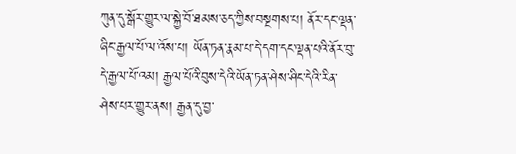ཀུན་དུ་སྒོར་གྱུར་ལ་སྐྱེ་བོ་ཐམས་ཅད་ཀྱིས་བསྔགས་པ། ནོར་དང་ལྡན་ཞིང་རྒྱལ་པོ་ལ་འོས་པ། ཡོན་ཏན་རྣམ་པ་དེ་དག་དང་ལྡན་པའི་ནོར་བུ་དེ་རྒྱལ་པོ་འམ། རྒྱལ་པོའི་བུས་དེའི་ཡོན་ཏན་ཤེས་ཤིང་དེའི་རིན་ཤེས་པར་གྱུར་ནས། རྒྱན་དུ་བྱ་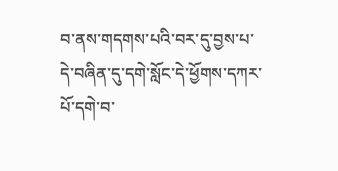བ་ནས་གདགས་པའི་བར་དུ་བྱས་པ་དེ་བཞིན་དུ་དགེ་སློང་དེ་ཕྱོགས་དཀར་པོ་དགེ་བ་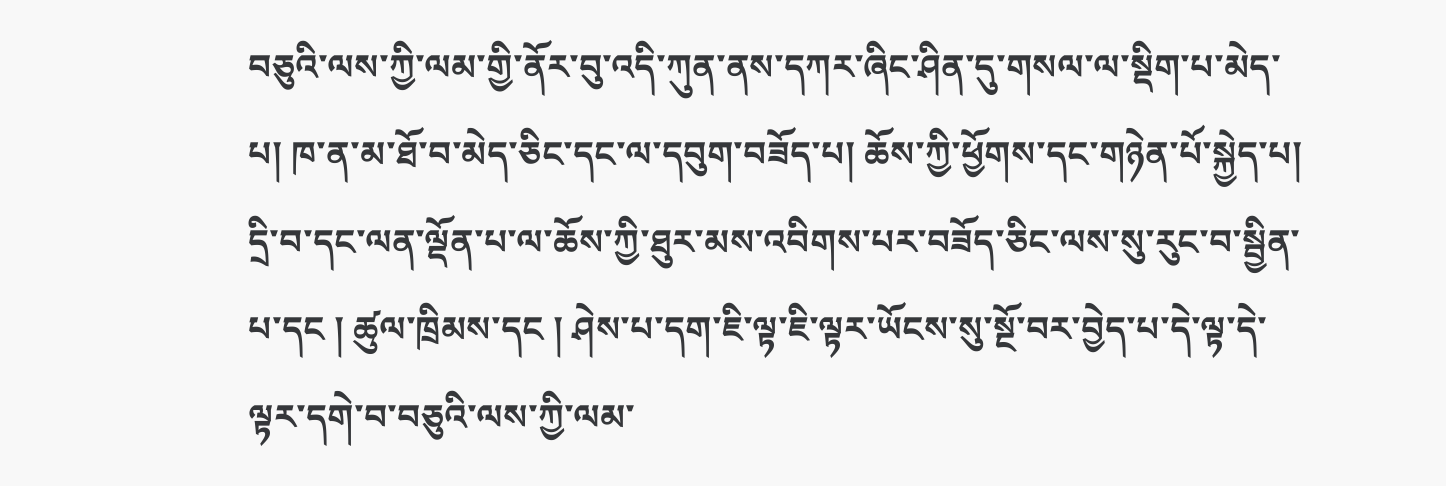བཅུའི་ལས་ཀྱི་ལམ་གྱི་ནོར་བུ་འདི་ཀུན་ནས་དཀར་ཞིང་ཤིན་དུ་གསལ་ལ་སྡིག་པ་མེད་པ། ཁ་ན་མ་ཐོ་བ་མེད་ཅིང་དང་ལ་དབུག་བཟོད་པ། ཆོས་ཀྱི་ཕྱོགས་དང་གཉེན་པོ་སྐྱེད་པ། དྲི་བ་དང་ལན་ལྡོན་པ་ལ་ཆོས་ཀྱི་ཐུར་མས་འབིགས་པར་བཟོད་ཅིང་ལས་སུ་རུང་བ་སྦྱིན་པ་དང ། ཚུལ་ཁྲིམས་དང ། ཤེས་པ་དག་ཇི་ལྟ་ཇི་ལྟར་ཡོངས་སུ་སྔོ་བར་བྱེད་པ་དེ་ལྟ་དེ་ལྟར་དགེ་བ་བཅུའི་ལས་ཀྱི་ལམ་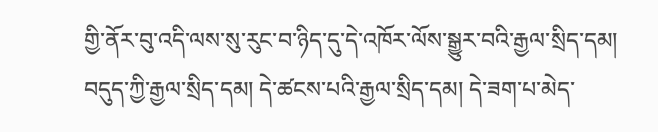གྱི་ནོར་བུ་འདི་ལས་སུ་རུང་བ་ཉིད་དུ་དེ་འཁོར་ལོས་སྒྱུར་བའི་རྒྱལ་སྲིད་དམ། བདུད་ཀྱི་རྒྱལ་སྲིད་དམ། དེ་ཚངས་པའི་རྒྱལ་སྲིད་དམ། དེ་ཟག་པ་མེད་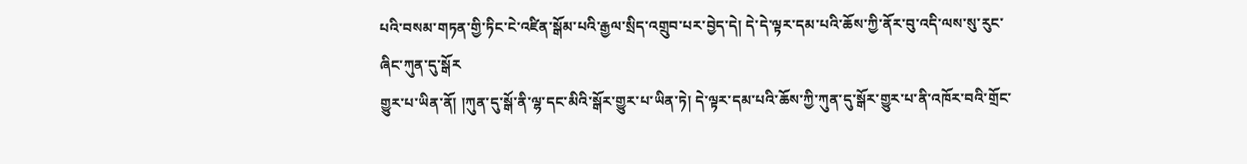པའི་བསམ་གཏན་གྱི་ཏིང་ངེ་འཛིན་སྒོམ་པའི་རྒྱལ་སྲིད་འགྲུབ་པར་བྱེད་དེ། དེ་དེ་ལྟར་དམ་པའི་ཆོས་ཀྱི་ནོར་བུ་འདི་ལས་སུ་རུང་ཞིང་ཀུན་དུ་སྒོར
གྱུར་པ་ཡིན་ནོ། །ཀུན་དུ་སྒོ་ནི་ལྷ་དང་མིའི་སྒོར་གྱུར་པ་ཡིན་ཏེ། དེ་ལྟར་དམ་པའི་ཆོས་ཀྱི་ཀུན་དུ་སྒོར་གྱུར་པ་ནི་འཁོར་བའི་གྲོང་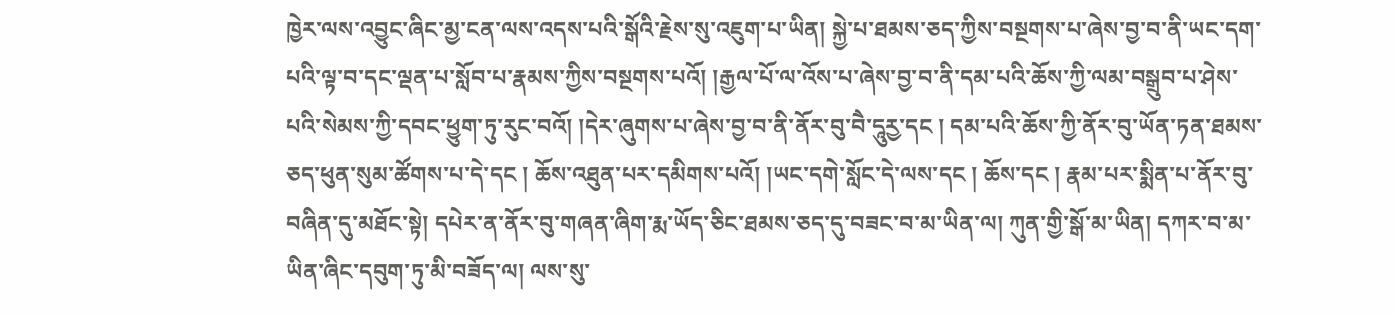ཁྱེར་ལས་འབྱུང་ཞིང་མྱ་ངན་ལས་འདས་པའི་སྒོའི་རྗེས་སུ་འཇུག་པ་ཡིན། སྐྱེ་པ་ཐམས་ཅད་ཀྱིས་བསྔགས་པ་ཞེས་བྱ་བ་ནི་ཡང་དག་པའི་ལྟ་བ་དང་ལྡན་པ་སློབ་པ་རྣམས་ཀྱིས་བསྔགས་པའོ། །རྒྱལ་པོ་ལ་འོས་པ་ཞེས་བྱ་བ་ནི་དམ་པའི་ཆོས་ཀྱི་ལམ་བསྒྲུབ་པ་ཤེས་པའི་སེམས་ཀྱི་དབང་ཕྱུག་ཏུ་རུང་བའོ། །དེར་ཞུགས་པ་ཞེས་བྱ་བ་ནི་ནོར་བུ་བཻ་དཱུརྱ་དང ། དམ་པའི་ཆོས་ཀྱི་ནོར་བུ་ཡོན་ཏན་ཐམས་ཅད་ཕུན་སུམ་ཚོགས་པ་དེ་དང ། ཆོས་འཐུན་པར་དམིགས་པའོ། །ཡང་དགེ་སློང་དེ་ལས་དང ། ཆོས་དང ། རྣམ་པར་སྨིན་པ་ནོར་བུ་བཞིན་དུ་མཐོང་སྟེ། དཔེར་ན་ནོར་བུ་གཞན་ཞིག་རྨ་ཡོད་ཅིང་ཐམས་ཅད་དུ་བཟང་བ་མ་ཡིན་ལ། ཀུན་གྱི་སྒོ་མ་ཡིན། དཀར་བ་མ་ཡིན་ཞིང་དབུག་ཏུ་མི་བཟོད་ལ། ལས་སུ་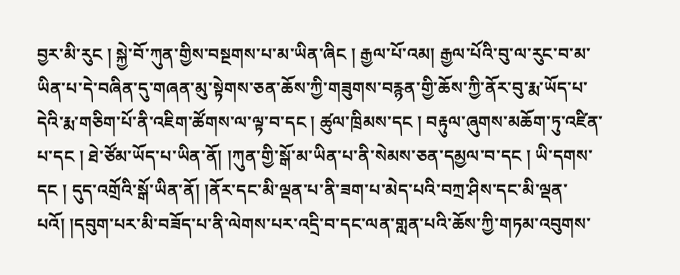བྱར་མི་རུང ། སྐྱེ་བོ་ཀུན་གྱིས་བསྔགས་པ་མ་ཡིན་ཞིང ། རྒྱལ་པོ་འམ། རྒྱལ་པོའི་བུ་ལ་རུང་བ་མ་ཡིན་པ་དེ་བཞིན་དུ་གཞན་མུ་སྟེགས་ཅན་ཆོས་ཀྱི་གཟུགས་བརྙན་གྱི་ཆོས་ཀྱི་ནོར་བུ་རྨ་ཡོད་པ་དེའི་རྨ་གཅིག་པོ་ནི་འཇིག་ཚོགས་ལ་ལྟ་བ་དང ། ཚུལ་ཁྲིམས་དང ། བརྟུལ་ཞུགས་མཆོག་ཏུ་འཛིན་པ་དང ། ཐེ་ཙོམ་ཡོད་པ་ཡིན་ནོ། །ཀུན་གྱི་སྒོ་མ་ཡིན་པ་ནི་སེམས་ཅན་དམྱལ་བ་དང ། ཡི་དགས་དང ། དུད་འགྲོའི་སྒོ་ཡིན་ནོ། །ནོར་དང་མི་ལྡན་པ་ནི་ཟག་པ་མེད་པའི་བཀྲ་ཤིས་དང་མི་ལྡན་པའོ། །དབུག་པར་མི་བཟོད་པ་ནི་ལེགས་པར་འདྲི་བ་དང་ལན་གླན་པའི་ཆོས་ཀྱི་གཏམ་འབུགས་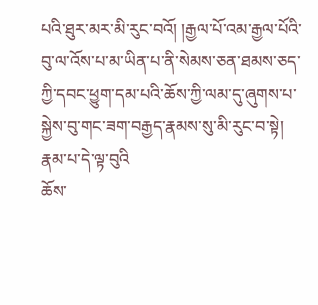པའི་ཐུར་མར་མི་རུང་བའོ། །རྒྱལ་པོ་འམ་རྒྱལ་པོའི་བུ་ལ་འོས་པ་མ་ཡིན་པ་ནི་སེམས་ཅན་ཐམས་ཅད་ཀྱི་དབང་ཕྱུག་དམ་པའི་ཆོས་ཀྱི་ལམ་དུ་ཞུགས་པ་སྐྱེས་བུ་གང་ཟག་བརྒྱད་རྣམས་སུ་མི་རུང་བ་སྟེ། རྣམ་པ་དེ་ལྟ་བུའི
ཆོས་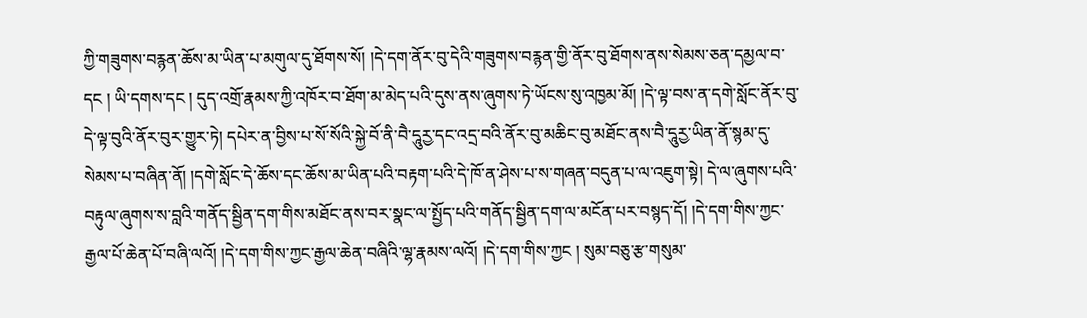ཀྱི་གཟུགས་བརྙན་ཆོས་མ་ཡིན་པ་མགུལ་དུ་ཐོགས་སོ། །དེ་དག་ནོར་བུ་དེའི་གཟུགས་བརྙན་གྱི་ནོར་བུ་ཐོགས་ནས་སེམས་ཅན་དམྱལ་བ་དང ། ཡི་དགས་དང ། དུད་འགྲོ་རྣམས་ཀྱི་འཁོར་བ་ཐོག་མ་མེད་པའི་དུས་ནས་ཞུགས་ཏེ་ཡོངས་སུ་འཁྱམ་མོ། །དེ་ལྟ་བས་ན་དགེ་སློང་ནོར་བུ་དེ་ལྟ་བུའི་ནོར་བུར་གྱུར་ཏེ། དཔེར་ན་བྱིས་པ་སོ་སོའི་སྐྱེ་བོ་ནི་བཻ་དཱུརྱ་དང་འདྲ་བའི་ནོར་བུ་མཆིང་བུ་མཐོང་ནས་བཻ་དཱུརྱ་ཡིན་ནོ་སྙམ་དུ་སེམས་པ་བཞིན་ནོ། །དགེ་སློང་དེ་ཆོས་དང་ཆོས་མ་ཡིན་པའི་བརྟག་པའི་དེ་ཁོ་ན་ཤེས་པ་ས་གཞན་བདུན་པ་ལ་འཇུག་སྟེ། དེ་ལ་ཞུགས་པའི་བརྟུལ་ཞུགས་ས་བླའི་གནོད་སྦྱིན་དག་གིས་མཐོང་ནས་བར་སྣང་ལ་སྤྱོད་པའི་གནོད་སྦྱིན་དག་ལ་མངོན་པར་བསྙད་དོ། །དེ་དག་གིས་ཀྱང་རྒྱལ་པོ་ཆེན་པོ་བཞི་ལའོ། །དེ་དག་གིས་ཀྱང་རྒྱལ་ཆེན་བཞིའི་ལྷ་རྣམས་ལའོ། །དེ་དག་གིས་ཀྱང ། སུམ་བཅུ་རྩ་གསུམ་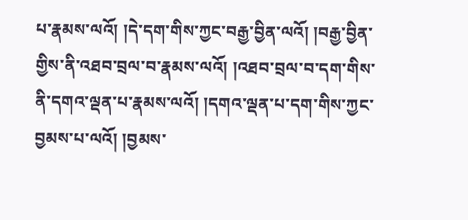པ་རྣམས་ལའོ། །དེ་དག་གིས་ཀྱང་བརྒྱ་བྱིན་ལའོ། །བརྒྱ་བྱིན་གྱིས་ནི་འཐབ་བྲལ་བ་རྣམས་ལའོ། །འཐབ་བྲལ་བ་དག་གིས་ནི་དགའ་ལྡན་པ་རྣམས་ལའོ། །དགའ་ལྡན་པ་དག་གིས་ཀྱང་བྱམས་པ་ལའོ། །བྱམས་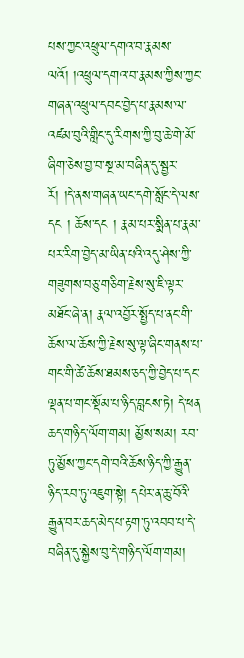པས་ཀྱང་འཕྲུལ་དགའ་བ་རྣམས་ལའོ། །འཕྲུལ་དགའ་བ་རྣམས་ཀྱིས་ཀྱང་གཞན་འཕྲུལ་དབང་བྱེད་པ་རྣམས་ལ་འཛམ་བུའི་གླིང་དུ་རིགས་ཀྱི་བུ་ཆེ་གེ་མོ་ཞིག་ཅེས་བྱ་བ་སྔ་མ་བཞིན་དུ་སྦྱར་རོ། །དེ་ནས་གཞན་ཡང་དགེ་སློང་དེ་ལས་དང ། ཆོས་དང ། རྣམ་པར་སྨིན་པ་རྣམ་པར་རིག་བྱེད་མ་ཡིན་པའི་འདུ་ཤེས་ཀྱི་གཟུགས་བཅུ་གཅིག་རྗེས་སུ་ཇི་ལྟར་མཐོང་ཞེ་ན། རྣལ་འབྱོར་སྤྱོད་པ་ནང་གི་ཆོས་ལ་ཆོས་ཀྱི་རྗེས་སུ་ལྟ་ཞིང་གནས་པ་གང་གི་ཚེ་ཆོས་ཐམས་ཅད་ཀྱི་བྱེད་པ་དང་ལྡན་པ་གང་སྡོམ་པ་ཉིད་བླངས་ཏེ། དེ་ཕན
ཆད་གཉིད་ལོག་གམ། མྱོས་སམ། རབ་ཏུ་མྱོས་ཀྱང་དགེ་བའི་ཆོས་ཉིད་ཀྱི་རྒྱུན་ཉིད་རབ་ཏུ་འཇུག་སྟེ། དཔེར་ན་ཆུ་བོའི་རྒྱུན་བར་ཆད་མེད་པ་རྟག་ཏུ་འབབ་པ་དེ་བཞིན་དུ་སྐྱེས་བུ་དེ་གཉིད་ལོག་གམ།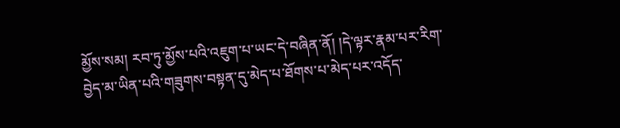མྱོས་སམ། རབ་ཏུ་མྱོས་པའི་འཇུག་པ་ཡང་དེ་བཞིན་ནོ། །དེ་ལྟར་རྣམ་པར་རིག་བྱེད་མ་ཡིན་པའི་གཟུགས་བསྟན་དུ་མེད་པ་ཐོགས་པ་མེད་པར་འདོད་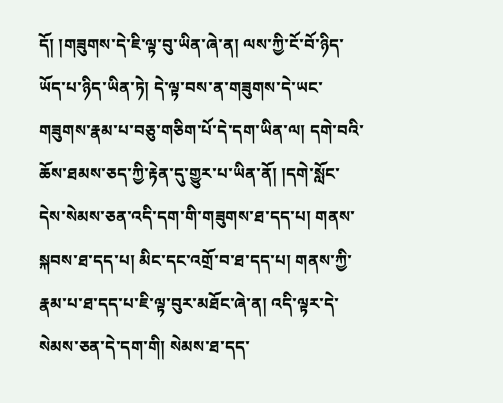དོ། །གཟུགས་དེ་ཇི་ལྟ་བུ་ཡིན་ཞེ་ན། ལས་ཀྱི་ངོ་བོ་ཉིད་ཡོད་པ་ཉིད་ཡིན་ཏེ། དེ་ལྟ་བས་ན་གཟུགས་དེ་ཡང་གཟུགས་རྣམ་པ་བཅུ་གཅིག་པོ་དེ་དག་ཡིན་ལ། དགེ་བའི་ཆོས་ཐམས་ཅད་ཀྱི་རྟེན་དུ་གྱུར་པ་ཡིན་ནོ། །དགེ་སློང་དེས་སེམས་ཅན་འདི་དག་གི་གཟུགས་ཐ་དད་པ། གནས་སྐབས་ཐ་དད་པ། མིང་དང་འགྲོ་བ་ཐ་དད་པ། གནས་ཀྱི་རྣམ་པ་ཐ་དད་པ་ཇི་ལྟ་བུར་མཐོང་ཞེ་ན། འདི་ལྟར་དེ་སེམས་ཅན་དེ་དག་གི། སེམས་ཐ་དད་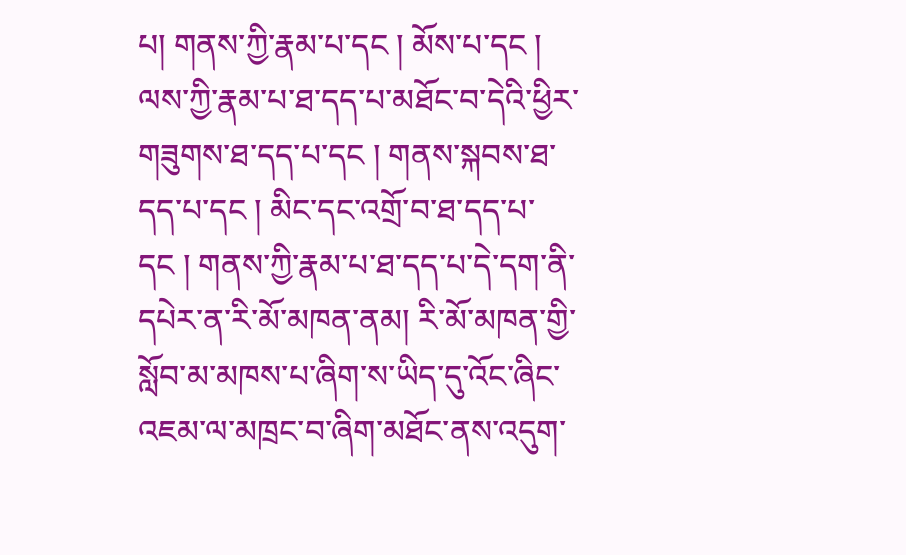པ། གནས་ཀྱི་རྣམ་པ་དང ། མོས་པ་དང ། ལས་ཀྱི་རྣམ་པ་ཐ་དད་པ་མཐོང་བ་དེའི་ཕྱིར་གཟུགས་ཐ་དད་པ་དང ། གནས་སྐབས་ཐ་དད་པ་དང ། མིང་དང་འགྲོ་བ་ཐ་དད་པ་དང ། གནས་ཀྱི་རྣམ་པ་ཐ་དད་པ་དེ་དག་ནི་དཔེར་ན་རི་མོ་མཁན་ནམ། རི་མོ་མཁན་གྱི་སློབ་མ་མཁས་པ་ཞིག་ས་ཡིད་དུ་འོང་ཞིང་འཇམ་ལ་མཁྲང་བ་ཞིག་མཐོང་ནས་འདུག་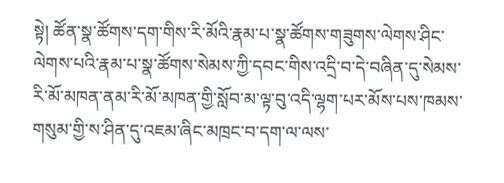སྟེ། ཚོན་སྣ་ཚོགས་དག་གིས་རི་མོའི་རྣམ་པ་སྣ་ཚོགས་གཟུགས་ལེགས་ཤིང་ལེགས་པའི་རྣམ་པ་སྣ་ཚོགས་སེམས་ཀྱི་དབང་གིས་འདྲི་བ་དེ་བཞིན་དུ་སེམས་རི་མོ་མཁན་ནམ་རི་མོ་མཁན་གྱི་སློབ་མ་ལྟ་བུ་འདི་ལྷག་པར་མོས་པས་ཁམས་གསུམ་གྱི་ས་ཤིན་དུ་འཇམ་ཞིང་མཁྲང་བ་དག་ལ་ལས་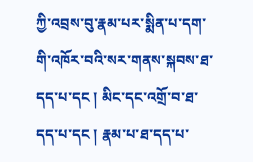ཀྱི་འབྲས་བུ་རྣམ་པར་སྨིན་པ་དག་གི་འཁོར་བའི་སར་གནས་སྐབས་ཐ་དད་པ་དང ། མིང་དང་འགྲོ་བ་ཐ་དད་པ་དང ། རྣམ་པ་ཐ་དད་པ་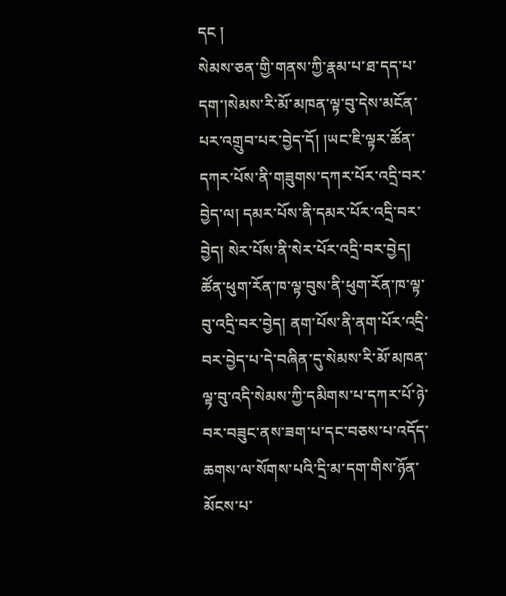དང །
སེམས་ཅན་གྱི་གནས་ཀྱི་རྣམ་པ་ཐ་དད་པ་དག་།སེམས་རི་མོ་མཁན་ལྟ་བུ་དེས་མངོན་པར་འགྲུབ་པར་བྱེད་དོ། །ཡང་ཇི་ལྟར་ཚོན་དཀར་པོས་ནི་གཟུགས་དཀར་པོར་འདྲི་བར་བྱེད་ལ། དམར་པོས་ནི་དམར་པོར་འདྲི་བར་བྱེད། སེར་པོས་ནི་སེར་པོར་འདྲི་བར་བྱེད། ཚོན་ཕུག་རོན་ཁ་ལྟ་བུས་ནི་ཕུག་རོན་ཁ་ལྟ་བུ་འདྲི་བར་བྱེད། ནག་པོས་ནི་ནག་པོར་འདྲི་བར་བྱེད་པ་དེ་བཞིན་དུ་སེམས་རི་མོ་མཁན་ལྟ་བུ་འདི་སེམས་ཀྱི་དམིགས་པ་དཀར་པོ་ཉེ་བར་བཟུང་ནས་ཟག་པ་དང་བཅས་པ་འདོད་ཆགས་ལ་སོགས་པའི་དྲི་མ་དག་གིས་ཉོན་མོངས་པ་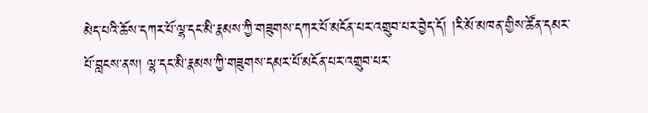མེད་པའི་ཆོས་དཀར་པོ་ལྷ་དང་མི་རྣམས་ཀྱི་གཟུགས་དཀར་པོ་མངོན་པར་འགྲུབ་པར་བྱེད་དོ། །རི་མོ་མཁན་གྱིས་ཚོན་དམར་པོ་བླངས་ནས། ལྷ་དང་མི་རྣམས་ཀྱི་གཟུགས་དམར་པོ་མངོན་པར་འགྲུབ་པར་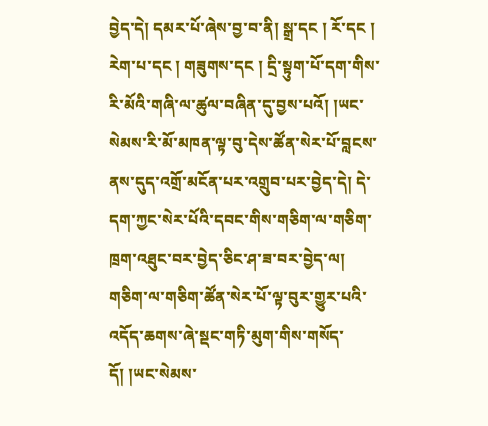བྱེད་དེ། དམར་པོ་ཞེས་བྱ་བ་ནི། སྒྲ་དང ། རོ་དང ། རེག་པ་དང ། གཟུགས་དང ། དྲི་སྟུག་པོ་དག་གིས་རི་མོའི་གཞི་ལ་ཚུལ་བཞིན་དུ་བྱས་པའོ། །ཡང་སེམས་རི་མོ་མཁན་ལྟ་བུ་དེས་ཚོན་སེར་པོ་བླངས་ནས་དུད་འགྲོ་མངོན་པར་འགྲུབ་པར་བྱེད་དེ། དེ་དག་ཀྱང་སེར་པོའི་དབང་གིས་གཅིག་ལ་གཅིག་ཁྲག་འཐུང་བར་བྱེད་ཅིང་ཤ་ཟ་བར་བྱེད་ལ། གཅིག་ལ་གཅིག་ཚོན་སེར་པོ་ལྟ་བུར་གྱུར་པའི་འདོད་ཆགས་ཞེ་སྡང་གཏི་མུག་གིས་གསོད་དོ། །ཡང་སེམས་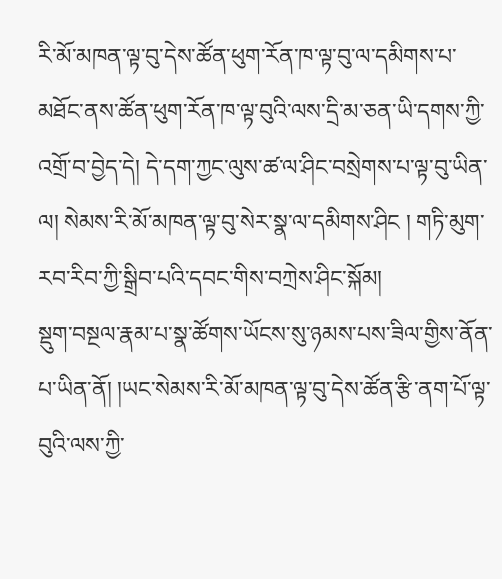རི་མོ་མཁན་ལྟ་བུ་དེས་ཚོན་ཕུག་རོན་ཁ་ལྟ་བུ་ལ་དམིགས་པ་མཐོང་ནས་ཚོན་ཕུག་རོན་ཁ་ལྟ་བུའི་ལས་དྲི་མ་ཅན་ཡི་དགས་ཀྱི་འགྲོ་བ་བྱེད་དེ། དེ་དག་ཀྱང་ལུས་ཚ་ལ་ཤིང་བསྲེགས་པ་ལྟ་བུ་ཡིན་ལ། སེམས་རི་མོ་མཁན་ལྟ་བུ་སེར་སྣ་ལ་དམིགས་ཤིང ། གཏི་མུག་རབ་རིབ་ཀྱི་སྒྲིབ་པའི་དབང་གིས་བཀྲེས་ཤིང་སྐོམ།
སྡུག་བསྔལ་རྣམ་པ་སྣ་ཚོགས་ཡོངས་སུ་ཉམས་པས་ཟིལ་གྱིས་ནོན་པ་ཡིན་ནོ། །ཡང་སེམས་རི་མོ་མཁན་ལྟ་བུ་དེས་ཚོན་རྩི་ནག་པོ་ལྟ་བུའི་ལས་ཀྱི་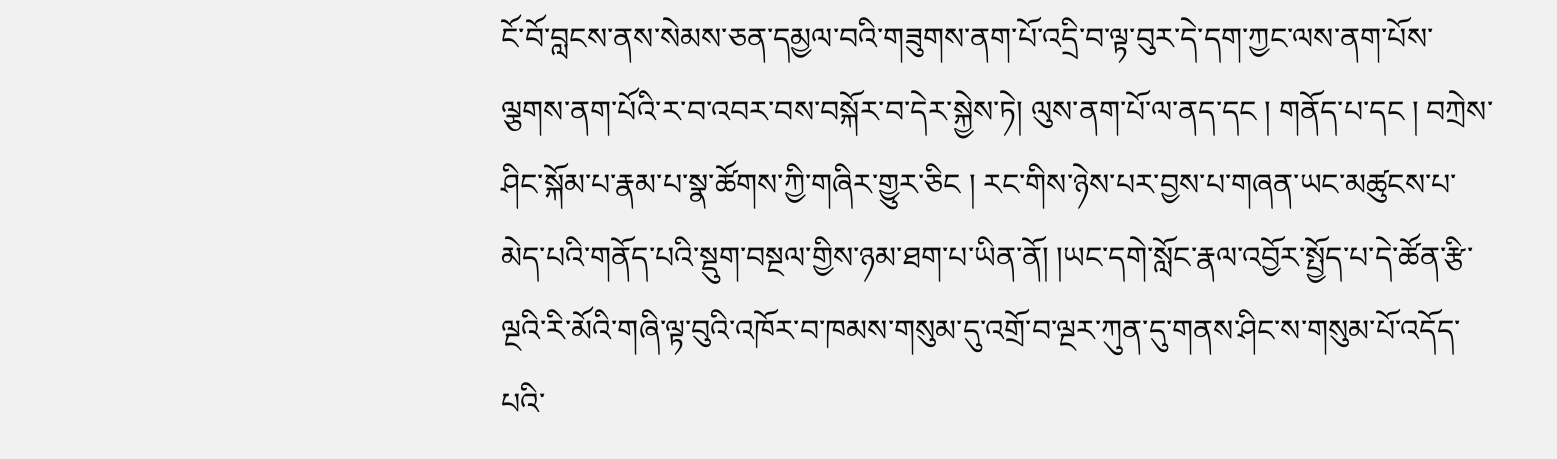ངོ་བོ་བླངས་ནས་སེམས་ཅན་དམྱལ་བའི་གཟུགས་ནག་པོ་འདྲི་བ་ལྟ་བུར་དེ་དག་ཀྱང་ལས་ནག་པོས་ལྕགས་ནག་པོའི་ར་བ་འབར་བས་བསྐོར་བ་དེར་སྐྱེས་ཏེ། ལུས་ནག་པོ་ལ་ནད་དང ། གནོད་པ་དང ། བཀྲེས་ཤིང་སྐོམ་པ་རྣམ་པ་སྣ་ཚོགས་ཀྱི་གཞིར་གྱུར་ཅིང ། རང་གིས་ཉེས་པར་བྱས་པ་གཞན་ཡང་མཚུངས་པ་མེད་པའི་གནོད་པའི་སྡུག་བསྔལ་གྱིས་ཉམ་ཐག་པ་ཡིན་ནོ། །ཡང་དགེ་སློང་རྣལ་འབྱོར་སྤྱོད་པ་དེ་ཚོན་རྩི་ལྔའི་རི་མོའི་གཞི་ལྟ་བུའི་འཁོར་བ་ཁམས་གསུམ་དུ་འགྲོ་བ་ལྔར་ཀུན་དུ་གནས་ཤིང་ས་གསུམ་པོ་འདོད་པའི་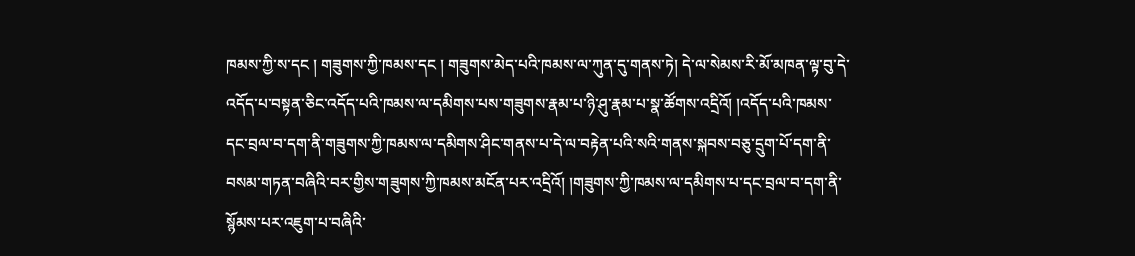ཁམས་ཀྱི་ས་དང ། གཟུགས་ཀྱི་ཁམས་དང ། གཟུགས་མེད་པའི་ཁམས་ལ་ཀུན་དུ་གནས་ཏེ། དེ་ལ་སེམས་རི་མོ་མཁན་ལྟ་བུ་དེ་འདོད་པ་བསྟན་ཅིང་འདོད་པའི་ཁམས་ལ་དམིགས་པས་གཟུགས་རྣམ་པ་ཉི་ཤུ་རྣམ་པ་སྣ་ཚོགས་འདྲིའོ། །འདོད་པའི་ཁམས་དང་བྲལ་བ་དག་ནི་གཟུགས་ཀྱི་ཁམས་ལ་དམིགས་ཤིང་གནས་པ་དེ་ལ་བརྟེན་པའི་སའི་གནས་སྐབས་བཅུ་དྲུག་པོ་དག་ནི་བསམ་གཏན་བཞིའི་བར་གྱིས་གཟུགས་ཀྱི་ཁམས་མངོན་པར་འདྲིའོ། །གཟུགས་ཀྱི་ཁམས་ལ་དམིགས་པ་དང་བྲལ་བ་དག་ནི་སྙོམས་པར་འཇུག་པ་བཞིའི་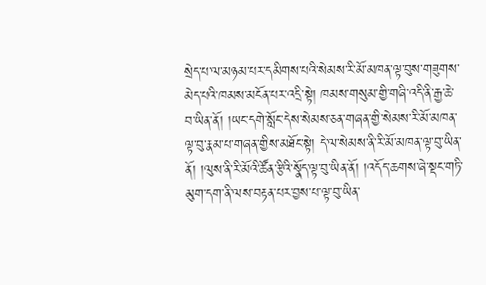སྲེད་པ་ལ་མཉམ་པར་དམིགས་པའི་སེམས་རི་མོ་མཁན་ལྟ་བུས་གཟུགས་མེད་པའི་ཁམས་མངོན་པར་འདྲི་སྟེ། ཁམས་གསུམ་གྱི་གཞི་འདི་ནི་རྒྱ་ཆེ་བ་ཡིན་ནོ། །ཡང་དགེ་སློང་དེས་སེམས་ཅན་གཞན་གྱི་སེམས་རི་མོ་མཁན་ལྟ་བུ་རྣམ་པ་གཞན་གྱིས་མཐོང་སྟེ། དེ་ལ་སེམས་ནི་རི་མོ་མཁན་ལྟ་བུ་ཡིན་ནོ། །ལུས་ནི་རི་མོའི་ཚོན་རྩིའི་སྣོད་ལྟ་བུ་ཡིན་ནོ། །འདོད་ཆགས་ཞེ་སྡང་གཏི་མུག་དག་ནི་ལས་བརྟན་པར་བྱས་པ་ལྟ་བུ་ཡིན་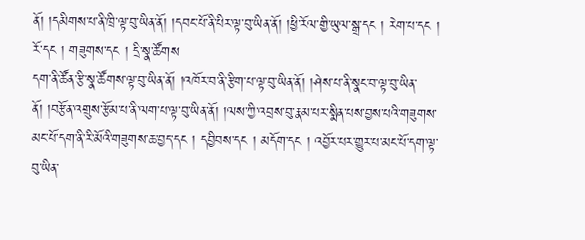ནོ། །དམིགས་པ་ནི་ཁྲི་ལྟ་བུ་ཡིན་ནོ། །དབང་པོ་ནི་པིར་ལྟ་བུ་ཡིན་ནོ། །ཕྱི་རོལ་གྱི་ཡུལ་སྒྲ་དང ། རེག་པ་དང ། རོ་དང ། གཟུགས་དང ། དྲི་སྣ་ཚོགས
དག་ནི་ཚོན་རྩི་སྣ་ཚོགས་ལྟ་བུ་ཡིན་ནོ། །འཁོར་བ་ནི་རྩིག་པ་ལྟ་བུ་ཡིན་ནོ། །ཤེས་པ་ནི་སྣང་བ་ལྟ་བུ་ཡིན་ནོ། །བརྩོན་འགྲུས་རྩོམ་པ་ནི་ལག་པ་ལྟ་བུ་ཡིན་ནོ། །ལས་ཀྱི་འབྲས་བུ་རྣམ་པར་སྨིན་པས་བྱས་པའི་གཟུགས་མང་པོ་དག་ནི་རི་མོའི་གཟུགས་ཆ་བྱད་དང ། དབྱིབས་དང ། མདོག་དང ། འབྱོར་པར་གྱུར་པ་མང་པོ་དག་ལྟ་བུ་ཡིན་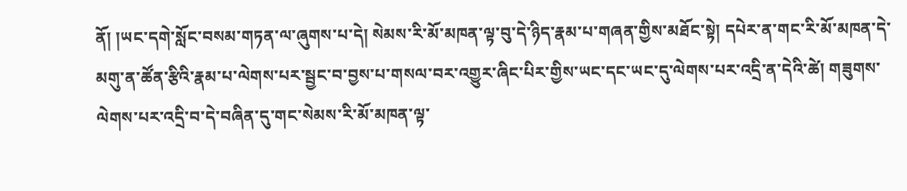ནོ། །ཡང་དགེ་སློང་བསམ་གཏན་ལ་ཞུགས་པ་དེ། སེམས་རི་མོ་མཁན་ལྟ་བུ་དེ་ཉིད་རྣམ་པ་གཞན་གྱིས་མཐོང་སྟེ། དཔེར་ན་གང་རི་མོ་མཁན་དེ་མགུ་ན་ཚོན་རྩིའི་རྣམ་པ་ལེགས་པར་སྦྱང་བ་བྱས་པ་གསལ་བར་འགྱུར་ཞིང་པིར་གྱིས་ཡང་དང་ཡང་དུ་ལེགས་པར་འདྲི་ན་དེའི་ཚེ། གཟུགས་ལེགས་པར་འདྲི་བ་དེ་བཞིན་དུ་གང་སེམས་རི་མོ་མཁན་ལྟ་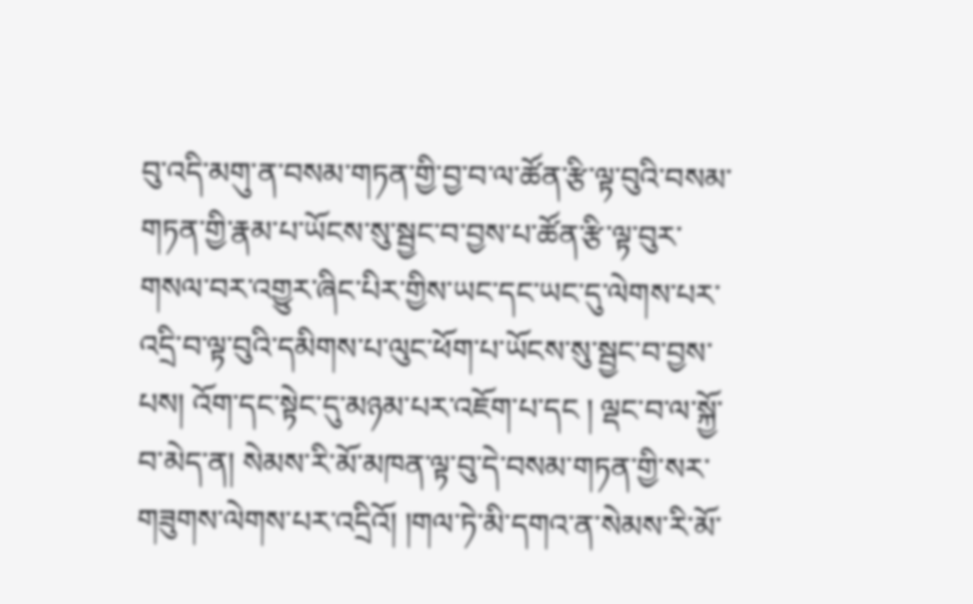བུ་འདི་མགུ་ན་བསམ་གཏན་གྱི་བྱ་བ་ལ་ཚོན་རྩི་ལྟ་བུའི་བསམ་གཏན་གྱི་རྣམ་པ་ཡོངས་སུ་སྦྱང་བ་བྱས་པ་ཚོན་རྩི་ལྟ་བུར་གསལ་བར་འགྱུར་ཞིང་པིར་གྱིས་ཡང་དང་ཡང་དུ་ལེགས་པར་འདྲི་བ་ལྟ་བུའི་དམིགས་པ་ལུང་ཕོག་པ་ཡོངས་སུ་སྦྱང་བ་བྱས་པས། འོག་དང་སྟེང་དུ་མཉམ་པར་འཇོག་པ་དང ། ལྡང་བ་ལ་སྐྱོ་བ་མེད་ན། སེམས་རི་མོ་མཁན་ལྟ་བུ་དེ་བསམ་གཏན་གྱི་སར་གཟུགས་ལེགས་པར་འདྲིའོ། །གལ་ཏེ་མི་དགའ་ན་སེམས་རི་མོ་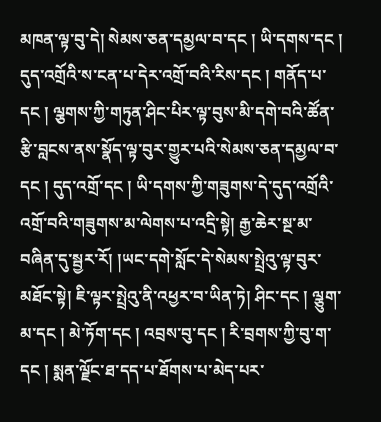མཁན་ལྟ་བུ་དེ། སེམས་ཅན་དམྱལ་བ་དང ། ཡི་དགས་དང ། དུད་འགྲོའི་ས་ངན་པ་དེར་འགྲོ་བའི་རིས་དང ། གནོད་པ་དང ། ལྕགས་ཀྱི་གཏུན་ཤིང་པིར་ལྟ་བུས་མི་དགེ་བའི་ཚོན་རྩི་བླངས་ནས་སྣོད་ལྟ་བུར་གྱུར་པའི་སེམས་ཅན་དམྱལ་བ་དང ། དུད་འགྲོ་དང ། ཡི་དགས་ཀྱི་གཟུགས་དེ་དུད་འགྲོའི་འགྲོ་བའི་གཟུགས་མ་ལེགས་པ་འདྲི་སྟེ། རྒྱ་ཆེར་སྔ་མ་བཞིན་དུ་སྦྱར་རོ། །ཡང་དགེ་སློང་དེ་སེམས་སྤྲེའུ་ལྟ་བུར་མཐོང་སྟེ། ཇི་ལྟར་སྤྲེའུ་ནི་འཕྱར་བ་ཡིན་ཏེ། ཤིང་དང ། ལྕུག་མ་དང ། མེ་ཏོག་དང ། འབྲས་བུ་དང ། རི་བྲགས་ཀྱི་བུ་ག་དང ། སྨན་ལྗོང་ཐ་དད་པ་ཐོགས་པ་མེད་པར་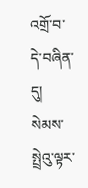འགྲོ་བ་དེ་བཞིན་དུ། སེམས་སྤྲེའུ་ལྟར་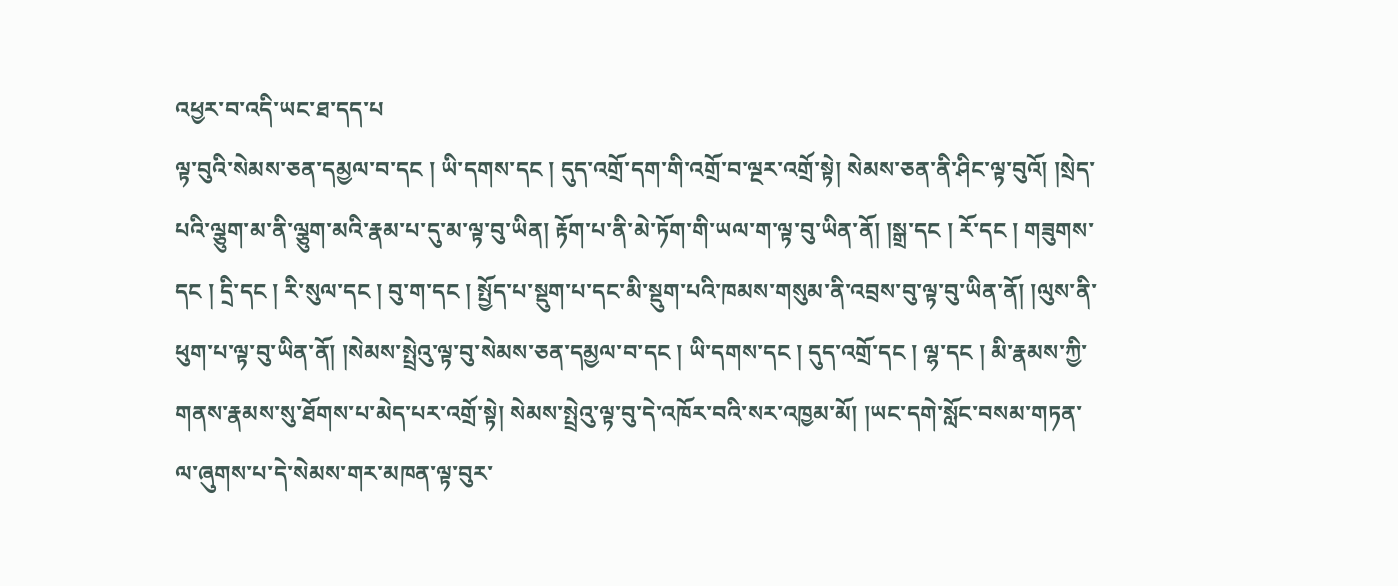འཕྱར་བ་འདི་ཡང་ཐ་དད་པ
ལྟ་བུའི་སེམས་ཅན་དམྱལ་བ་དང ། ཡི་དགས་དང ། དུད་འགྲོ་དག་གི་འགྲོ་བ་ལྔར་འགྲོ་སྟེ། སེམས་ཅན་ནི་ཤིང་ལྟ་བུའོ། །སྲེད་པའི་ལྕུག་མ་ནི་ལྕུག་མའི་རྣམ་པ་དུ་མ་ལྟ་བུ་ཡིན། རྟོག་པ་ནི་མེ་ཏོག་གི་ཡལ་ག་ལྟ་བུ་ཡིན་ནོ། །སྒྲ་དང ། རོ་དང ། གཟུགས་དང ། དྲི་དང ། རི་སུལ་དང ། བུ་ག་དང ། སྤྱོད་པ་སྡུག་པ་དང་མི་སྡུག་པའི་ཁམས་གསུམ་ནི་འབྲས་བུ་ལྟ་བུ་ཡིན་ནོ། །ལུས་ནི་ཕུག་པ་ལྟ་བུ་ཡིན་ནོ། །སེམས་སྤྲེའུ་ལྟ་བུ་སེམས་ཅན་དམྱལ་བ་དང ། ཡི་དགས་དང ། དུད་འགྲོ་དང ། ལྷ་དང ། མི་རྣམས་ཀྱི་གནས་རྣམས་སུ་ཐོགས་པ་མེད་པར་འགྲོ་སྟེ། སེམས་སྤྲེའུ་ལྟ་བུ་དེ་འཁོར་བའི་སར་འཁྱམ་མོ། །ཡང་དགེ་སློང་བསམ་གཏན་ལ་ཞུགས་པ་དེ་སེམས་གར་མཁན་ལྟ་བུར་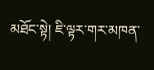མཐོང་སྟེ། ཇི་ལྟར་གར་མཁན་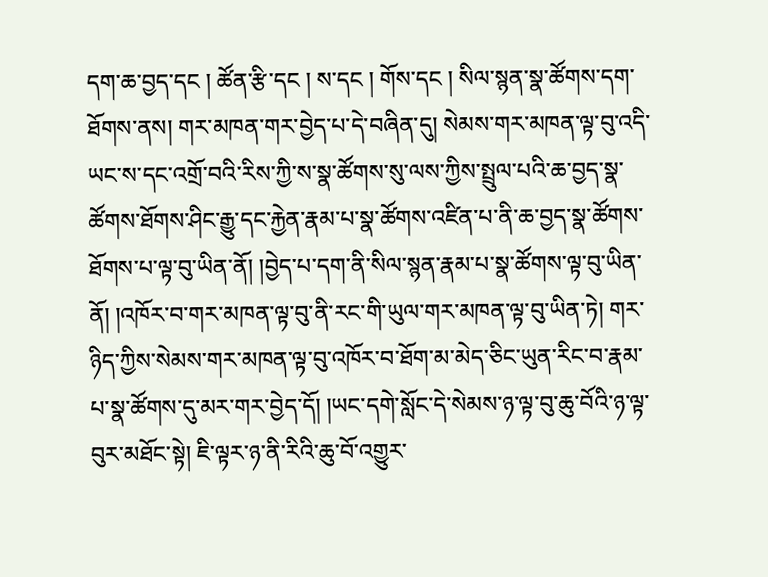དག་ཆ་བྱད་དང ། ཚོན་རྩི་དང ། ས་དང ། གོས་དང ། སིལ་སྙན་སྣ་ཚོགས་དག་ཐོགས་ནས། གར་མཁན་གར་བྱེད་པ་དེ་བཞིན་དུ། སེམས་གར་མཁན་ལྟ་བུ་འདི་ཡང་ས་དང་འགྲོ་བའི་རིས་ཀྱི་ས་སྣ་ཚོགས་སུ་ལས་ཀྱིས་སྤྲུལ་པའི་ཆ་བྱད་སྣ་ཚོགས་ཐོགས་ཤིང་རྒྱུ་དང་རྐྱེན་རྣམ་པ་སྣ་ཚོགས་འཛིན་པ་ནི་ཆ་བྱད་སྣ་ཚོགས་ཐོགས་པ་ལྟ་བུ་ཡིན་ནོ། །བྱེད་པ་དག་ནི་སིལ་སྙན་རྣམ་པ་སྣ་ཚོགས་ལྟ་བུ་ཡིན་ནོ། །འཁོར་བ་གར་མཁན་ལྟ་བུ་ནི་རང་གི་ཡུལ་གར་མཁན་ལྟ་བུ་ཡིན་ཏེ། གར་ཉིད་ཀྱིས་སེམས་གར་མཁན་ལྟ་བུ་འཁོར་བ་ཐོག་མ་མེད་ཅིང་ཡུན་རིང་བ་རྣམ་པ་སྣ་ཚོགས་དུ་མར་གར་བྱེད་དོ། །ཡང་དགེ་སློང་དེ་སེམས་ཉ་ལྟ་བུ་ཆུ་བོའི་ཉ་ལྟ་བུར་མཐོང་སྟེ། ཇི་ལྟར་ཉ་ནི་རིའི་ཆུ་བོ་འགྱུར་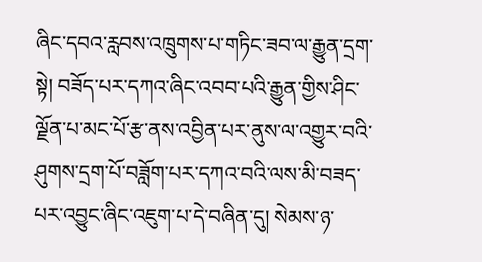ཞིང་དབའ་རླབས་འཁྲུགས་པ་གཏིང་ཟབ་ལ་རྒྱུན་དྲག་སྟེ། བཟོད་པར་དཀའ་ཞིང་འབབ་པའི་རྒྱུན་གྱིས་ཤིང་ལྗོན་པ་མང་པོ་རྩ་ནས་འབྱིན་པར་ནུས་ལ་འགྱུར་བའི་ཤུགས་དྲག་པོ་བཟློག་པར་དཀའ་བའི་ལས་མི་བཟད་པར་འབྱུང་ཞིང་འཇུག་པ་དེ་བཞིན་དུ། སེམས་ཉ་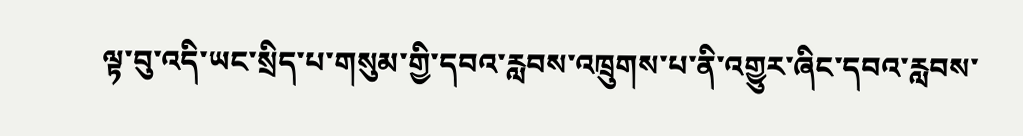ལྟ་བུ་འདི་ཡང་སྲིད་པ་གསུམ་གྱི་དབའ་རླབས་འཁྲུགས་པ་ནི་འགྱུར་ཞིང་དབའ་རླབས་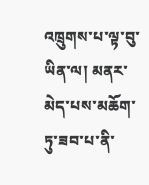འཁྲུགས་པ་ལྟ་བུ་ཡིན་ལ། མནར་མེད་པས་མཆོག་ཏུ་ཟབ་པ་ནི་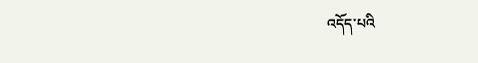འདོད་པའི